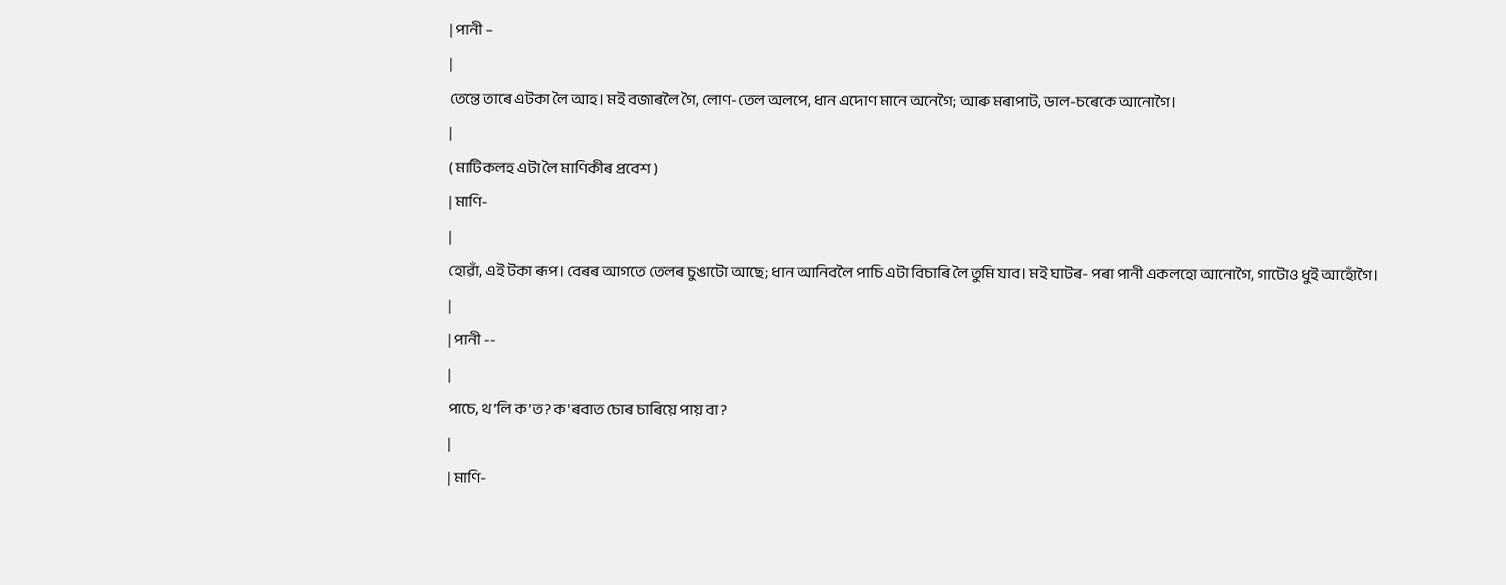| পানী –
|
তেন্তে তাৰে এটকা লৈ আহ। মই বজাৰলৈ গৈ, লোণ-তেল অলপে, ধান এদোণ মানে অনেগৈ; আৰু মৰাপাট, ডাল-চৰেকে আনোগৈ।
|
( মাটিকলহ এটা লৈ মাণিকীৰ প্ৰবেশ )
| মাণি-
|
হোৱাঁ, এই টকা ৰূপ। বেৰৰ আগতে তেলৰ চুঙাটো আছে; ধান আনিবলৈ পাচি এটা বিচাৰি লৈ তুমি যাব। মই ঘাটৰ- পৰা পানী একলহো আনোগৈ, গাটোও ধুই আহোঁগৈ।
|
| পানী --
|
পাচে, থ’লি ক’ত? ক'ৰবাত চোৰ চাৰিয়ে পায় বা?
|
| মাণি-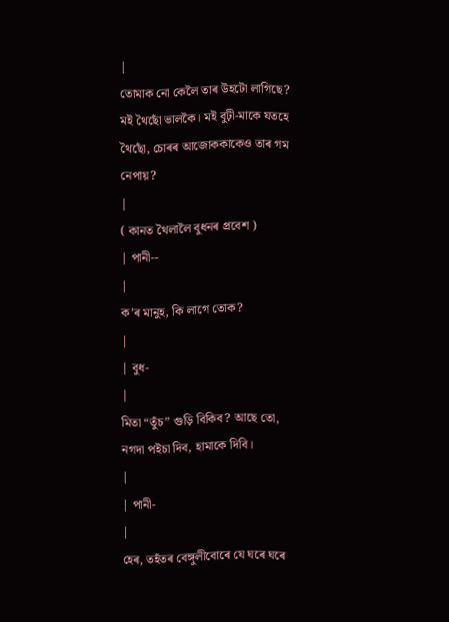|
তোমাক নো কেলৈ তাৰ উহটো লাগিছে? মই থৈছোঁ ভালকৈ। মই বুঢ়ী-মাকে যতহে থৈছোঁ, চোৰৰ আজোককাকেও তাৰ গম নেপায়?
|
( কানত থৈলালৈ বুধনৰ প্ৰবেশ )
| পানী--
|
ক’ৰ মানুহ, কি লাগে তোক?
|
| বুধ-
|
মিতা “তুঁচ” গুড়ি বিকিব? আছে তো, নগদা পইচা দিব, হামাকে দিবি।
|
| পানী-
|
হেৰ, তহঁতৰ বেঙ্গুলীবোৰে যে ঘৰে ঘৰে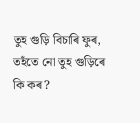তুহ গুড়ি বিচাৰি ফুৰ, তহঁতে নো তুহ গুড়িৰে কি কৰ?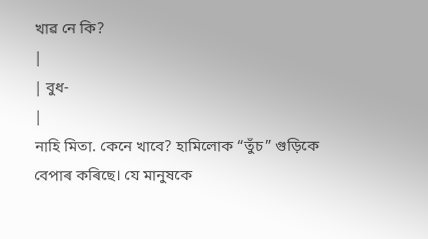খাৱ নে কি?
|
| বুধ-
|
নাহি মিতা. কেনে খাবে? হামিলোক “তুঁচ” গুড়িকে বেপাৰ কৰিছে। যে মানুষকে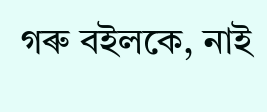গৰু বইলকে, নাই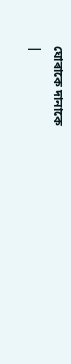ঘোৰাকে দানাকে
|